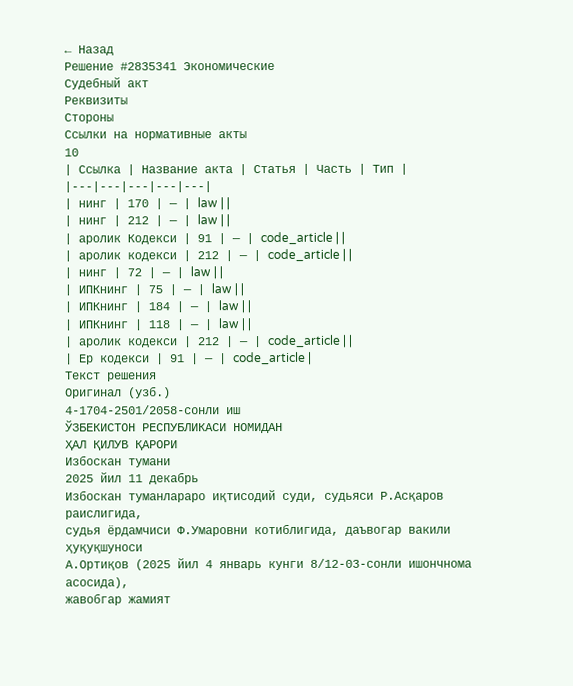← Назад
Решение #2835341 Экономические
Судебный акт
Реквизиты
Стороны
Ссылки на нормативные акты
10
| Ссылка | Название акта | Статья | Часть | Тип |
|---|---|---|---|---|
| нинг | 170 | — | law | |
| нинг | 212 | — | law | |
| аролик Кодекси | 91 | — | code_article | |
| аролик кодекси | 212 | — | code_article | |
| нинг | 72 | — | law | |
| ИПКнинг | 75 | — | law | |
| ИПКнинг | 184 | — | law | |
| ИПКнинг | 118 | — | law | |
| аролик кодекси | 212 | — | code_article | |
| Ер кодекси | 91 | — | code_article |
Текст решения
Оригинал (узб.)
4-1704-2501/2058-сонли иш
ЎЗБЕКИСТОН РЕСПУБЛИКАСИ НОМИДАН
ҲАЛ ҚИЛУВ ҚАРОРИ
Избоскан тумани
2025 йил 11 декабрь
Избоскан туманлараро иқтисодий суди, судьяси Р.Асқаров раислигида,
судья ёрдамчиси Ф.Умаровни котиблигида, даъвогар вакили ҳуқуқшуноси
А.Ортиқов (2025 йил 4 январь кунги 8/12-03-сонли ишончнома асосида),
жавобгар жамият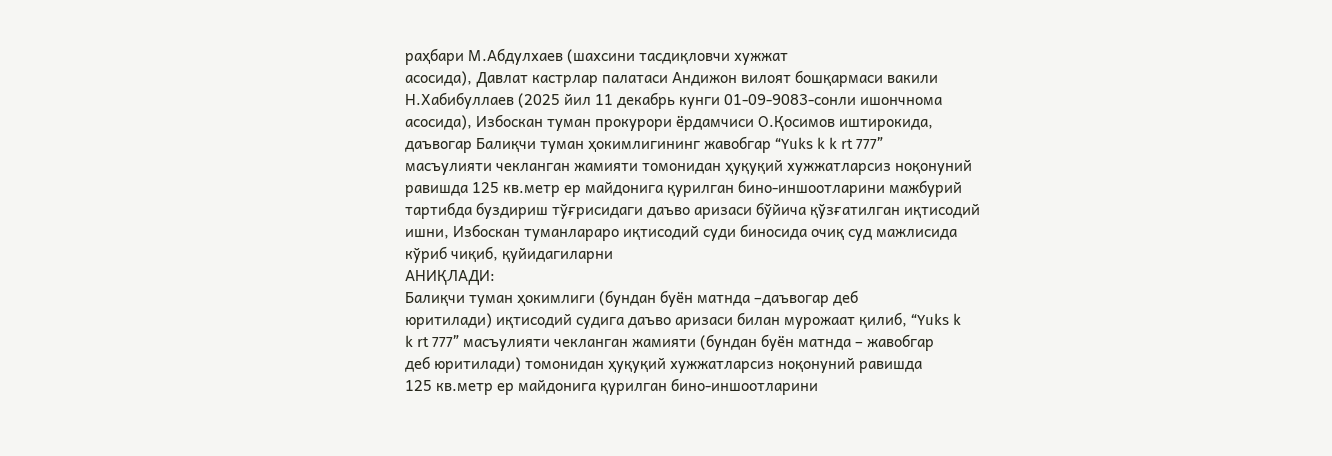раҳбари М.Абдулхаев (шахсини тасдиқловчи хужжат
асосида), Давлат кастрлар палатаси Андижон вилоят бошқармаси вакили
Н.Хабибуллаев (2025 йил 11 декабрь кунги 01-09-9083-сонли ишончнома
асосида), Избоскан туман прокурори ёрдамчиси О.Қосимов иштирокида,
даъвогар Балиқчи туман ҳокимлигининг жавобгар “Yuks k k rt 777”
масъулияти чекланган жамияти томонидан ҳуқуқий хужжатларсиз ноқонуний
равишда 125 кв.метр ер майдонига қурилган бино-иншоотларини мажбурий
тартибда буздириш тўғрисидаги даъво аризаси бўйича қўзғатилган иқтисодий
ишни, Избоскан туманлараро иқтисодий суди биносида очиқ суд мажлисида
кўриб чиқиб, қуйидагиларни
АНИҚЛАДИ:
Балиқчи туман ҳокимлиги (бундан буён матнда –даъвогар деб
юритилади) иқтисодий судига даъво аризаси билан мурожаат қилиб, “Yuks k
k rt 777” масъулияти чекланган жамияти (бундан буён матнда – жавобгар
деб юритилади) томонидан ҳуқуқий хужжатларсиз ноқонуний равишда
125 кв.метр ер майдонига қурилган бино-иншоотларини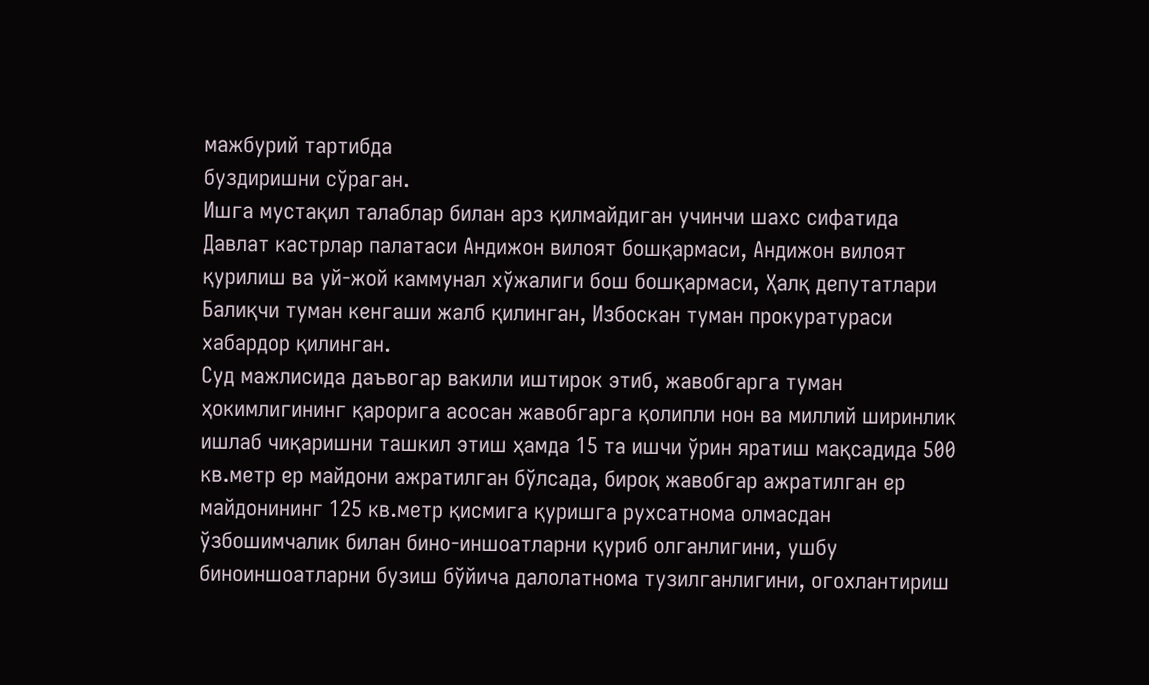мажбурий тартибда
буздиришни сўраган.
Ишга мустақил талаблар билан арз қилмайдиган учинчи шахс сифатида
Давлат кастрлар палатаси Андижон вилоят бошқармаси, Андижон вилоят
қурилиш ва уй-жой каммунал хўжалиги бош бошқармаси, Ҳалқ депутатлари
Балиқчи туман кенгаши жалб қилинган, Избоскан туман прокуратураси
хабардор қилинган.
Суд мажлисида даъвогар вакили иштирок этиб, жавобгарга туман
ҳокимлигининг қарорига асосан жавобгарга қолипли нон ва миллий ширинлик
ишлаб чиқаришни ташкил этиш ҳамда 15 та ишчи ўрин яратиш мақсадида 500
кв.метр ер майдони ажратилган бўлсада, бироқ жавобгар ажратилган ер
майдонининг 125 кв.метр қисмига қуришга рухсатнома олмасдан
ўзбошимчалик билан бино-иншоатларни қуриб олганлигини, ушбу биноиншоатларни бузиш бўйича далолатнома тузилганлигини, огохлантириш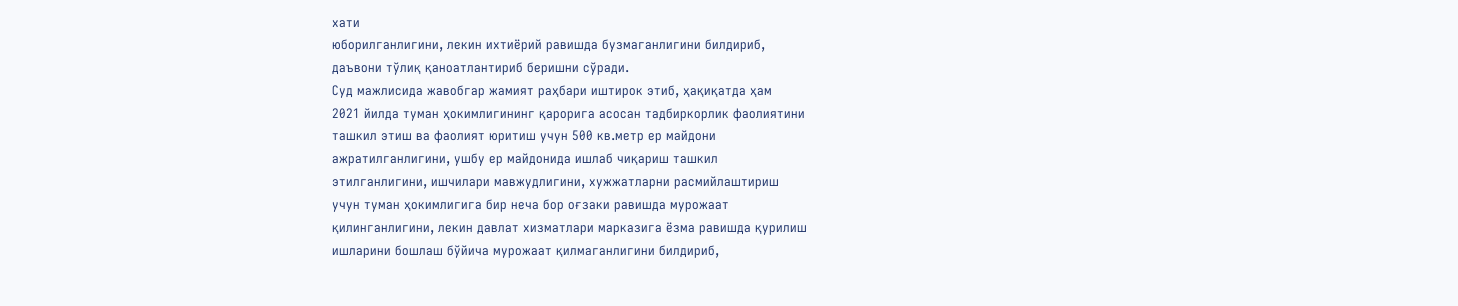хати
юборилганлигини, лекин ихтиёрий равишда бузмаганлигини билдириб,
даъвони тўлиқ қаноатлантириб беришни сўради.
Суд мажлисида жавобгар жамият раҳбари иштирок этиб, ҳақиқатда ҳам
2021 йилда туман ҳокимлигининг қарорига асосан тадбиркорлик фаолиятини
ташкил этиш ва фаолият юритиш учун 500 кв.метр ер майдони
ажратилганлигини, ушбу ер майдонида ишлаб чиқариш ташкил
этилганлигини, ишчилари мавжудлигини, хужжатларни расмийлаштириш
учун туман ҳокимлигига бир неча бор оғзаки равишда мурожаат
қилинганлигини, лекин давлат хизматлари марказига ёзма равишда қурилиш
ишларини бошлаш бўйича мурожаат қилмаганлигини билдириб,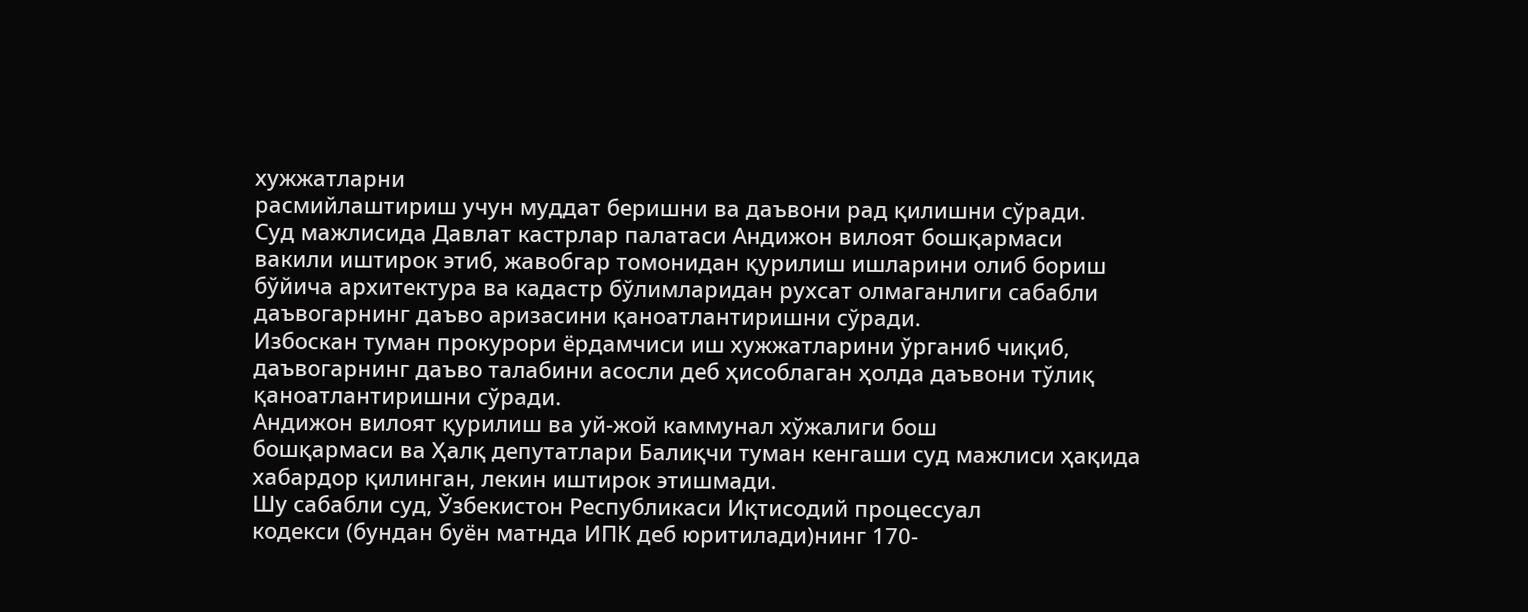хужжатларни
расмийлаштириш учун муддат беришни ва даъвони рад қилишни сўради.
Суд мажлисида Давлат кастрлар палатаси Андижон вилоят бошқармаси
вакили иштирок этиб, жавобгар томонидан қурилиш ишларини олиб бориш
бўйича архитектура ва кадастр бўлимларидан рухсат олмаганлиги сабабли
даъвогарнинг даъво аризасини қаноатлантиришни сўради.
Избоскан туман прокурори ёрдамчиси иш хужжатларини ўрганиб чиқиб,
даъвогарнинг даъво талабини асосли деб ҳисоблаган ҳолда даъвони тўлиқ
қаноатлантиришни сўради.
Андижон вилоят қурилиш ва уй-жой каммунал хўжалиги бош
бошқармаси ва Ҳалқ депутатлари Балиқчи туман кенгаши суд мажлиси ҳақида
хабардор қилинган, лекин иштирок этишмади.
Шу сабабли суд, Ўзбекистон Республикаси Иқтисодий процессуал
кодекси (бундан буён матнда ИПК деб юритилади)нинг 170-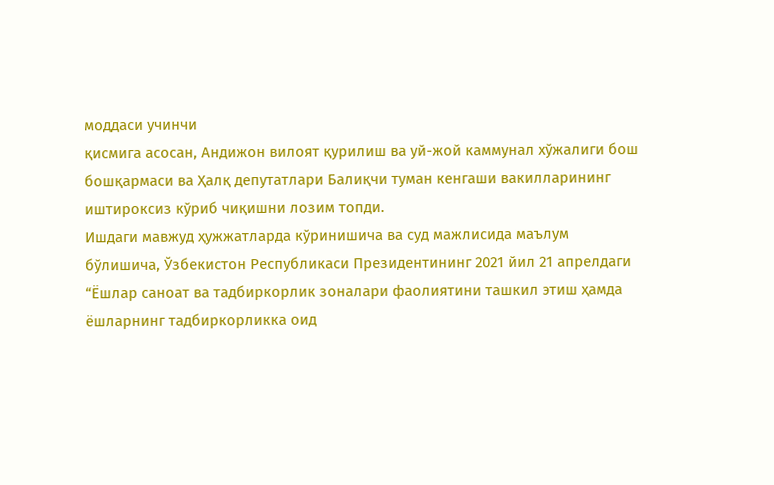моддаси учинчи
қисмига асосан, Андижон вилоят қурилиш ва уй-жой каммунал хўжалиги бош
бошқармаси ва Ҳалқ депутатлари Балиқчи туман кенгаши вакилларининг
иштироксиз кўриб чиқишни лозим топди.
Ишдаги мавжуд ҳужжатларда кўринишича ва суд мажлисида маълум
бўлишича, Ўзбекистон Республикаси Президентининг 2021 йил 21 апрелдаги
“Ёшлар саноат ва тадбиркорлик зоналари фаолиятини ташкил этиш ҳамда
ёшларнинг тадбиркорликка оид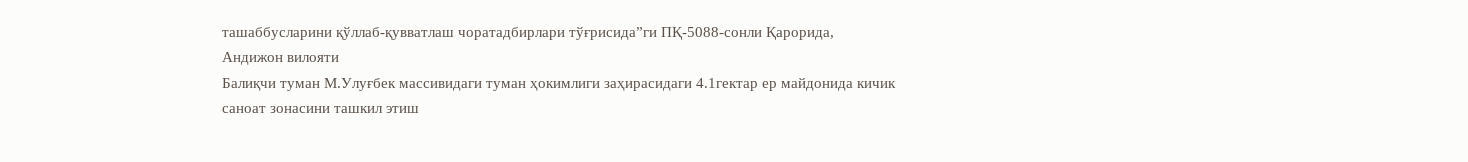ташаббусларини қўллаб-қувватлаш чоратадбирлари тўғрисида”ги ПҚ-5088-сонли Қарорида, Андижон вилояти
Балиқчи туман М.Улуғбек массивидаги туман ҳокимлиги заҳирасидаги 4.1гектар ер майдонида кичик саноат зонасини ташкил этиш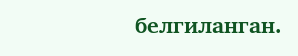белгиланган.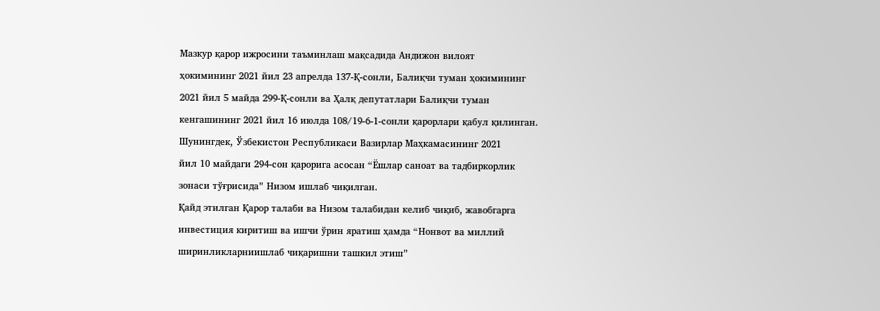Мазкур қарор ижросини таъминлаш мақсадида Андижон вилоят
ҳокимининг 2021 йил 23 апрелда 137-Қ-сонли, Балиқчи туман ҳокимининг
2021 йил 5 майда 299-Қ-сонли ва Ҳалқ депутатлари Балиқчи туман
кенгашининг 2021 йил 16 июлда 108/19-6-1-сонли қарорлари қабул қилинган.
Шунингдек, Ўзбекистон Республикаси Вазирлар Маҳкамасининг 2021
йил 10 майдаги 294-сон қарорига асосан “Ёшлар саноат ва тадбиркорлик
зонаси тўғрисида” Низом ишлаб чиқилган.
Қайд этилган Қарор талаби ва Низом талабидан келиб чиқиб, жавобгарга
инвестиция киритиш ва ишчи ўрин яратиш ҳамда “Нонвот ва миллий
ширинликларниишлаб чиқаришни ташкил этиш”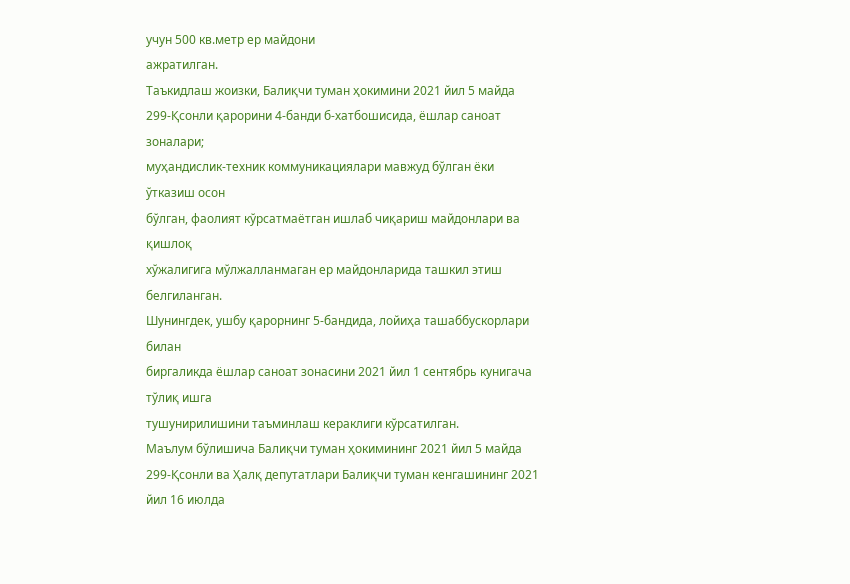учун 500 кв.метр ер майдони
ажратилган.
Таъкидлаш жоизки, Балиқчи туман ҳокимини 2021 йил 5 майда 299-Қсонли қарорини 4-банди б-хатбошисида, ёшлар саноат зоналари;
муҳандислик-техник коммуникациялари мавжуд бўлган ёки ўтказиш осон
бўлган, фаолият кўрсатмаётган ишлаб чиқариш майдонлари ва қишлоқ
хўжалигига мўлжалланмаган ер майдонларида ташкил этиш белгиланган.
Шунингдек, ушбу қарорнинг 5-бандида, лойиҳа ташаббускорлари билан
биргаликда ёшлар саноат зонасини 2021 йил 1 сентябрь кунигача тўлиқ ишга
тушунирилишини таъминлаш кераклиги кўрсатилган.
Маълум бўлишича Балиқчи туман ҳокимининг 2021 йил 5 майда 299-Қсонли ва Ҳалқ депутатлари Балиқчи туман кенгашининг 2021 йил 16 июлда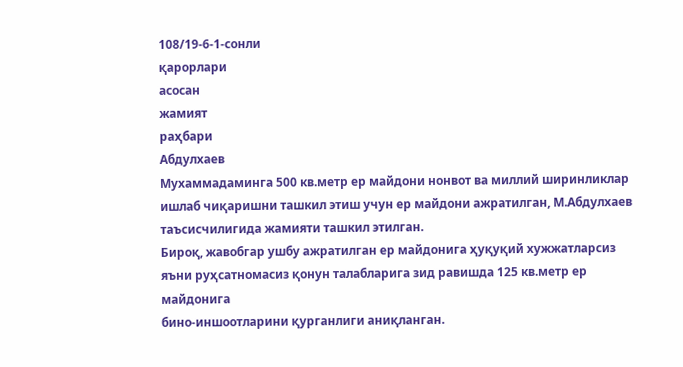108/19-6-1-сонли
қарорлари
асосан
жамият
раҳбари
Абдулхаев
Мухаммадаминга 500 кв.метр ер майдони нонвот ва миллий ширинликлар
ишлаб чиқаришни ташкил этиш учун ер майдони ажратилган, М.Абдулхаев
таъсисчилигида жамияти ташкил этилган.
Бироқ, жавобгар ушбу ажратилган ер майдонига ҳуқуқий хужжатларсиз
яъни руҳсатномасиз қонун талабларига зид равишда 125 кв.метр ер майдонига
бино-иншоотларини қурганлиги аниқланган.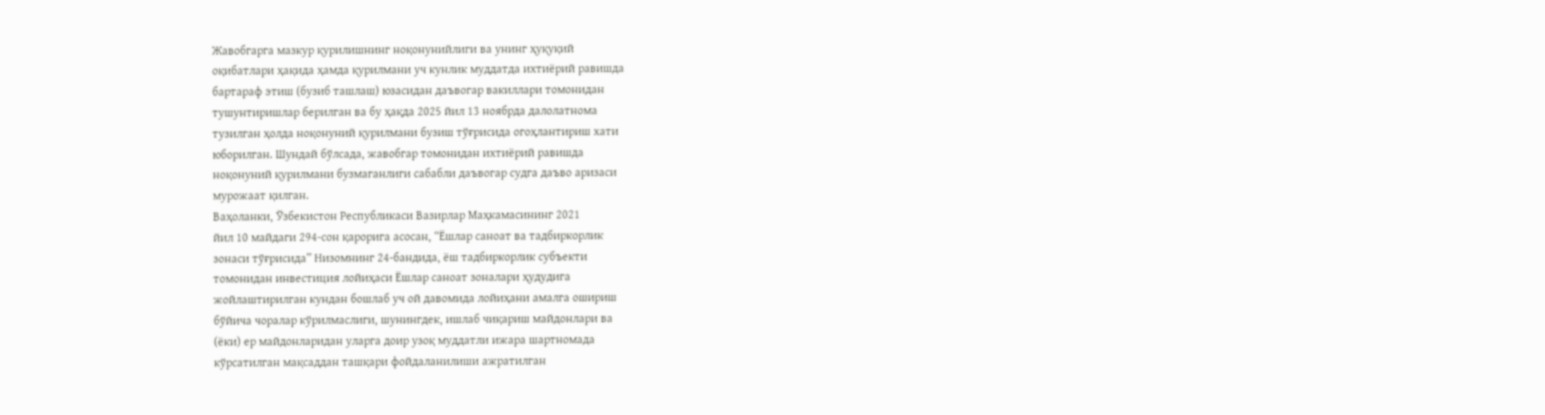Жавобгарга мазкур қурилишнинг ноқонунийлиги ва унинг ҳуқуқий
оқибатлари ҳақида ҳамда қурилмани уч кунлик муддатда ихтиёрий равишда
бартараф этиш (бузиб ташлаш) юзасидан даъвогар вакиллари томонидан
тушунтиришлар берилган ва бу ҳақда 2025 йил 13 ноябрда далолатнома
тузилган ҳолда ноқонуний қурилмани бузиш тўғрисида огоҳлантириш хати
юборилган. Шундай бўлсада, жавобгар томонидан ихтиёрий равишда
ноқонуний қурилмани бузмаганлиги сабабли даъвогар судга даъво аризаси
мурожаат қилган.
Ваҳоланки, Ўзбекистон Республикаси Вазирлар Маҳкамасининг 2021
йил 10 майдаги 294-сон қарорига асосан, “Ёшлар саноат ва тадбиркорлик
зонаси тўғрисида” Низомнинг 24-бандида, ёш тадбиркорлик субъекти
томонидан инвестиция лойиҳаси Ёшлар саноат зоналари ҳудудига
жойлаштирилган кундан бошлаб уч ой давомида лойиҳани амалга ошириш
бўйича чоралар кўрилмаслиги, шунингдек, ишлаб чиқариш майдонлари ва
(ёки) ер майдонларидан уларга доир узоқ муддатли ижара шартномада
кўрсатилган мақсаддан ташқари фойдаланилиши ажратилган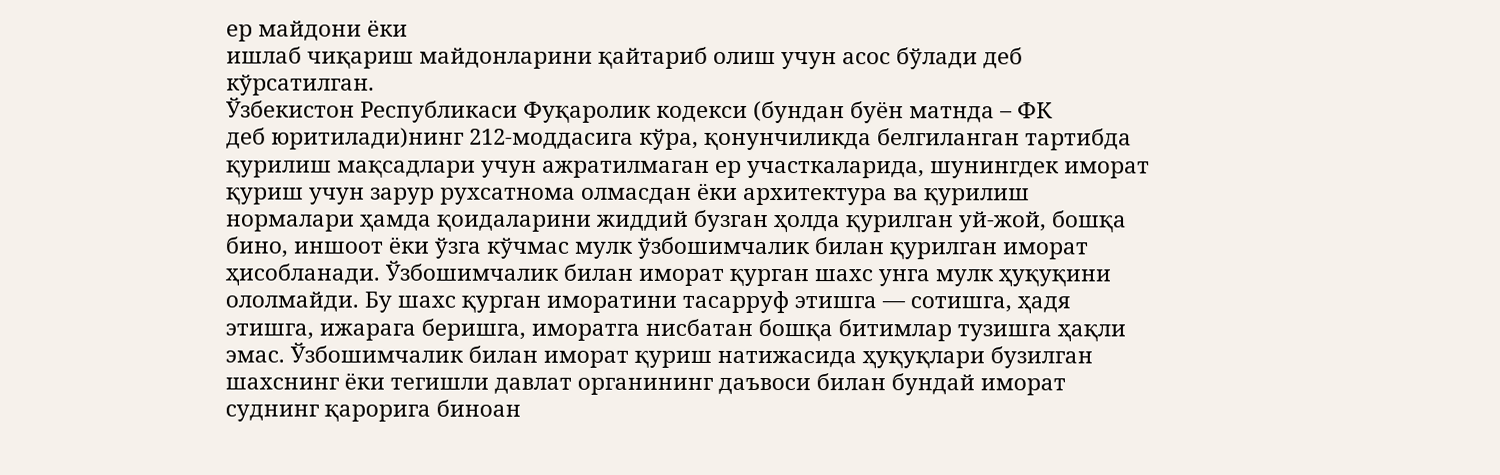ер майдони ёки
ишлаб чиқариш майдонларини қайтариб олиш учун асос бўлади деб
кўрсатилган.
Ўзбекистон Республикаси Фуқаролик кодекси (бундан буён матнда – ФК
деб юритилади)нинг 212-моддасига кўра, қонунчиликда белгиланган тартибда
қурилиш мақсадлари учун ажратилмаган ер участкаларида, шунингдек иморат
қуриш учун зарур рухсатнома олмасдан ёки архитектура ва қурилиш
нормалари ҳамда қоидаларини жиддий бузган ҳолда қурилган уй-жой, бошқа
бино, иншоот ёки ўзга кўчмас мулк ўзбошимчалик билан қурилган иморат
ҳисобланади. Ўзбошимчалик билан иморат қурган шахс унга мулк ҳуқуқини
ололмайди. Бу шахс қурган иморатини тасарруф этишга — сотишга, ҳадя
этишга, ижарага беришга, иморатга нисбатан бошқа битимлар тузишга ҳақли
эмас. Ўзбошимчалик билан иморат қуриш натижасида ҳуқуқлари бузилган
шахснинг ёки тегишли давлат органининг даъвоси билан бундай иморат
суднинг қарорига биноан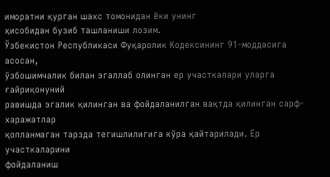иморатни қурган шахс томонидан ёки унинг
ҳисобидан бузиб ташланиши лозим.
Ўзбекистон Республикаси Фуқаролик Кодексининг 91-моддасига асосан,
ўзбошимчалик билан эгаллаб олинган ер участкалари уларга ғайриқонуний
равишда эгалик қилинган ва фойдаланилган вақтда қилинган сарф-харажатлар
қопланмаган тарзда тегишлилигига кўра қайтарилади. Ер участкаларини
фойдаланиш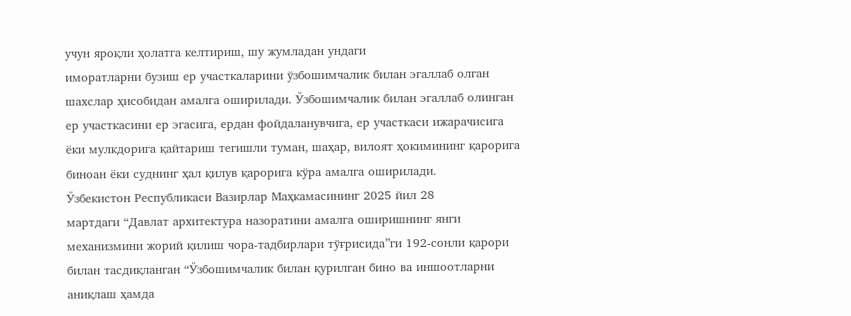учун яроқли ҳолатга келтириш, шу жумладан ундаги
иморатларни бузиш ер участкаларини ўзбошимчалик билан эгаллаб олган
шахслар ҳисобидан амалга оширилади. Ўзбошимчалик билан эгаллаб олинган
ер участкасини ер эгасига, ердан фойдаланувчига, ер участкаси ижарачисига
ёки мулкдорига қайтариш тегишли туман, шаҳар, вилоят ҳокимининг қарорига
биноан ёки суднинг ҳал қилув қарорига кўра амалга оширилади.
Ўзбекистон Республикаси Вазирлар Маҳкамасининг 2025 йил 28
мартдаги “Давлат архитектура назоратини амалга оширишнинг янги
механизмини жорий қилиш чора-тадбирлари тўғрисида”ги 192-сонли қарори
билан тасдиқланган “Ўзбошимчалик билан қурилган бино ва иншоотларни
аниқлаш ҳамда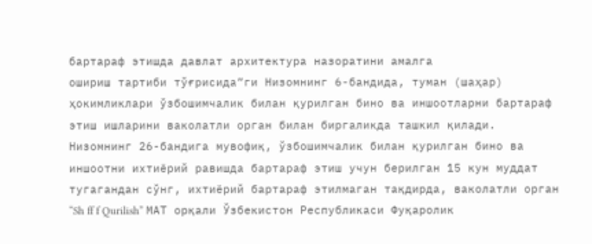бартараф этишда давлат архитектура назоратини амалга
ошириш тартиби тўғрисида”ги Низомнинг 6-бандида, туман (шаҳар)
ҳокимликлари ўзбошимчалик билан қурилган бино ва иншоотларни бартараф
этиш ишларини ваколатли орган билан биргаликда ташкил қилади.
Низомнинг 26-бандига мувофиқ, ўзбошимчалик билан қурилган бино ва
иншоотни ихтиёрий равишда бартараф этиш учун берилган 15 кун муддат
тугагандан сўнг, ихтиёрий бартараф этилмаган тақдирда, ваколатли орган
“Sh ff f Qurilish” МАТ орқали Ўзбекистон Республикаси Фуқаролик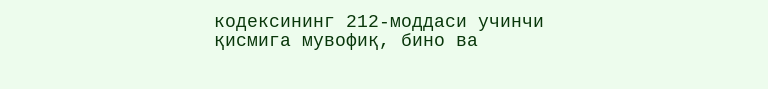кодексининг 212-моддаси учинчи қисмига мувофиқ, бино ва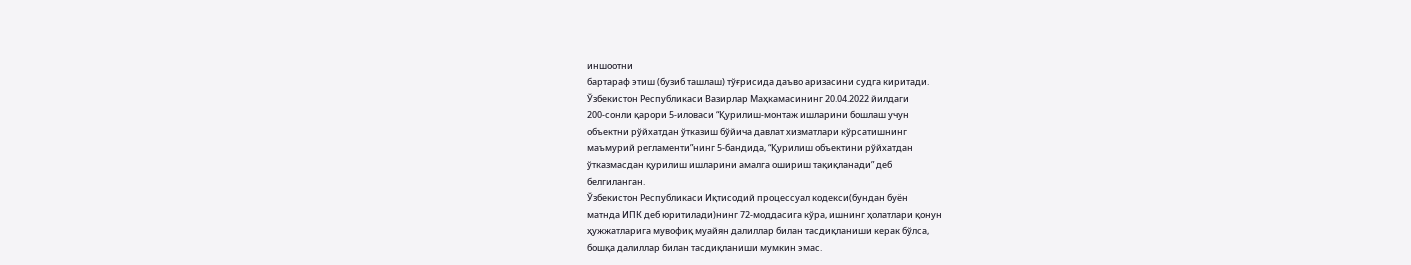иншоотни
бартараф этиш (бузиб ташлаш) тўғрисида даъво аризасини судга киритади.
Ўзбекистон Республикаси Вазирлар Маҳкамасининг 20.04.2022 йилдаги
200-сонли қарори 5-иловаси “Қурилиш-монтаж ишларини бошлаш учун
объектни рўйхатдан ўтказиш бўйича давлат хизматлари кўрсатишнинг
маъмурий регламенти”нинг 5-бандида, “Қурилиш объектини рўйхатдан
ўтказмасдан қурилиш ишларини амалга ошириш тақиқланади” деб
белгиланган.
Ўзбекистон Республикаси Иқтисодий процессуал кодекси(бундан буён
матнда ИПК деб юритилади)нинг 72-моддасига кўра, ишнинг ҳолатлари қонун
ҳужжатларига мувофиқ муайян далиллар билан тасдиқланиши керак бўлса,
бошқа далиллар билан тасдиқланиши мумкин эмас.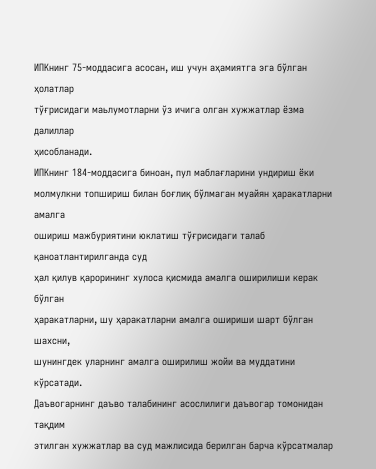ИПКнинг 75-моддасига асосан, иш учун аҳамиятга эга бўлган ҳолатлар
тўғрисидаги маьлумотларни ўз ичига олган хужжатлар ёзма далиллар
ҳисобланади.
ИПКнинг 184-моддасига биноан, пул маблағларини ундириш ёки молмулкни топшириш билан боғлиқ бўлмаган муайян ҳаракатларни амалга
ошириш мажбуриятини юклатиш тўғрисидаги талаб қаноатлантирилганда суд
ҳал қилув қарорининг хулоса қисмида амалга оширилиши керак бўлган
ҳаракатларни, шу ҳаракатларни амалга ошириши шарт бўлган шахсни,
шунингдек уларнинг амалга оширилиш жойи ва муддатини кўрсатади.
Даъвогарнинг даъво талабининг асослилиги даъвогар томонидан тақдим
этилган хужжатлар ва суд мажлисида берилган барча кўрсатмалар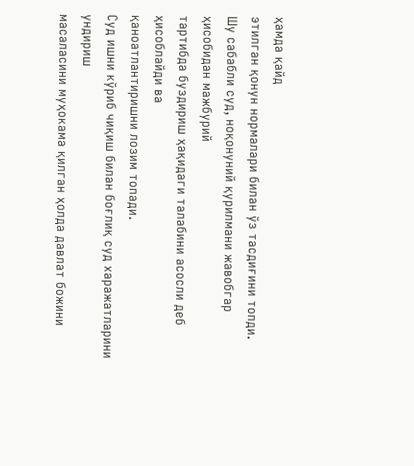ҳамда қайд
этилган қонун нормалари билан ўз тасдиғини топди.
Шу сабабли суд, ноқонуний қурилмани жавобгар ҳисобидан мажбурий
тартибда буздириш ҳақидаги талабини асосли деб ҳисоблайди ва
қаноатлантиришни лозим топади.
Суд ишни кўриб чиқиш билан боғлиқ суд харажатларини ундириш
масаласини муҳокама қилган ҳолда давлат божини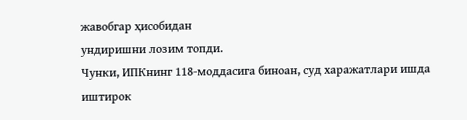жавобгар ҳисобидан
ундиришни лозим топди.
Чунки, ИПКнинг 118-моддасига биноан, суд харажатлари ишда иштирок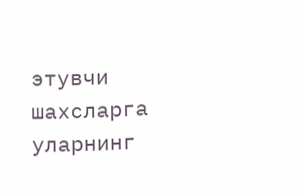этувчи шахсларга уларнинг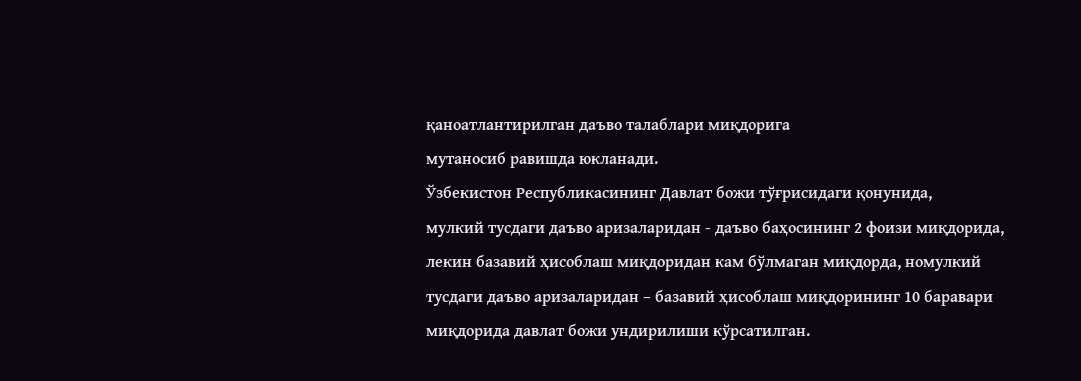қаноатлантирилган даъво талаблари миқдорига
мутаносиб равишда юкланади.
Ўзбекистон Республикасининг Давлат божи тўғрисидаги қонунида,
мулкий тусдаги даъво аризаларидан - даъво баҳосининг 2 фоизи миқдорида,
лекин базавий ҳисоблаш миқдоридан кам бўлмаган миқдорда, номулкий
тусдаги даъво аризаларидан – базавий ҳисоблаш миқдорининг 10 баравари
миқдорида давлат божи ундирилиши кўрсатилган.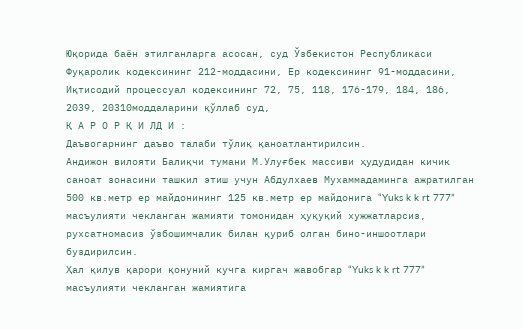Юқорида баён этилганларга асосан, суд Ўзбекистон Республикаси
Фуқаролик кодексининг 212-моддасини, Ер кодексининг 91-моддасини,
Иқтисодий процессуал кодексининг 72, 75, 118, 176-179, 184, 186, 2039, 20310моддаларини қўллаб суд,
Қ А Р О Р Қ И ЛД И :
Даъвогарнинг даъво талаби тўлиқ қаноатлантирилсин.
Андижон вилояти Балиқчи тумани М.Улуғбек массиви ҳудудидан кичик
саноат зонасини ташкил этиш учун Абдулхаев Мухаммадаминга ажратилган
500 кв.метр ер майдонининг 125 кв.метр ер майдонига “Yuks k k rt 777”
масъулияти чекланган жамияти томонидан ҳуқуқий хужжатларсиз,
рухсатномасиз ўзбошимчалик билан қуриб олган бино-иншоотлари
буздирилсин.
Ҳал қилув қарори қонуний кучга киргач жавобгар “Yuks k k rt 777”
масъулияти чекланган жамиятига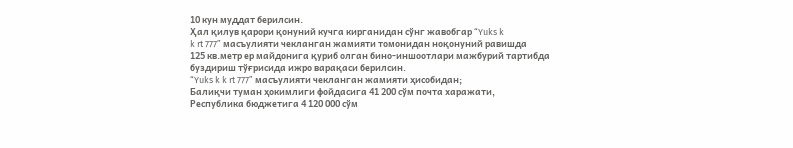10 кун муддат берилсин.
Ҳал қилув қарори қонуний кучга кирганидан сўнг жавобгар “Yuks k
k rt 777” масъулияти чекланган жамияти томонидан ноқонуний равишда
125 кв.метр ер майдонига қуриб олган бино-иншоотлари мажбурий тартибда
буздириш тўғрисида ижро варақаси берилсин.
“Yuks k k rt 777” масъулияти чекланган жамияти ҳисобидан;
Балиқчи туман ҳокимлиги фойдасига 41 200 сўм почта харажати,
Республика бюджетига 4 120 000 сўм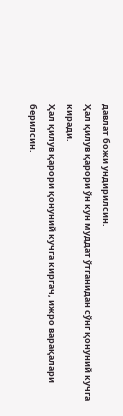давлат божи ундирилсин.
Ҳал қилув қарори ўн кун муддат ўтганидан сўнг қонуний кучга киради.
Ҳал қилув қарори қонуний кучга киргач, ижро варақалари берилсин.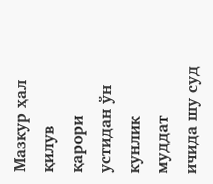Мазкур ҳал қилув қарори устидан ўн кунлик муддат ичида шу суд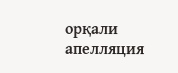орқали апелляция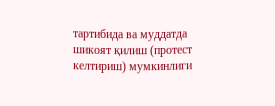тартибида ва муддатда шикоят қилиш (протест
келтириш) мумкинлиги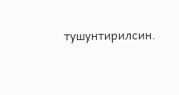тушунтирилсин.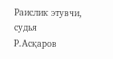Раислик этувчи,
судья
Р.Асқаров